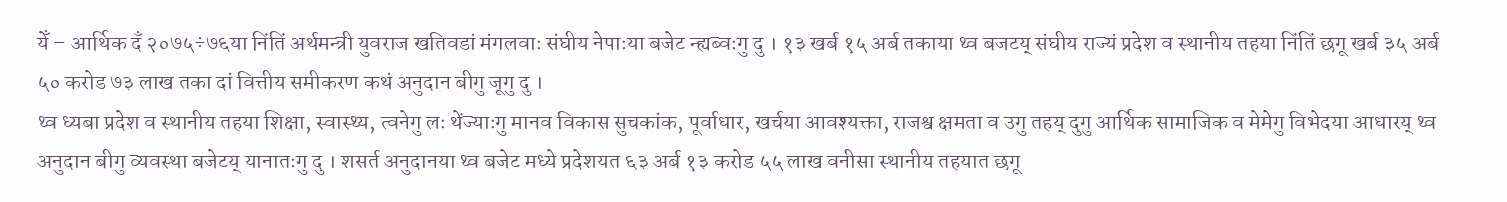येँ – आर्थिक दँ २०७५÷७६या निंतिं अर्थमन्त्री युवराज खतिवडां मंगलवाः संघीय नेपाःया बजेट न्ह्यब्वःगु दु । १३ खर्ब १५ अर्ब तकाया थ्व बजटय् संघीय राज्यं प्रदेश व स्थानीय तहया निंतिं छगू खर्ब ३५ अर्ब ५० करोड ७३ लाख तका दां वित्तीय समीकरण कथं अनुदान बीगु जूगु दु ।
थ्व ध्यबा प्रदेश व स्थानीय तहया शिक्षा, स्वास्थ्य, त्वनेगु लः थेंज्याःगु मानव विकास सुचकांक, पूर्वाधार, खर्चया आवश्यक्ता, राजश्व क्षमता व उगु तहय् दुगु आर्थिक सामाजिक व मेमेगु विभेदया आधारय् थ्व अनुदान बीगु व्यवस्था बजेटय् यानातःगु दु । शसर्त अनुदानया थ्व बजेट मध्ये प्रदेशयत ६३ अर्ब १३ करोड ५५ लाख वनीसा स्थानीय तहयात छगू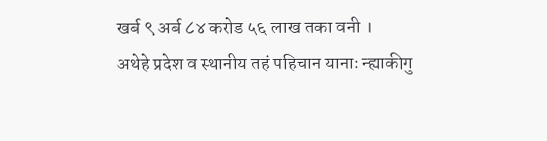खर्ब ९ अर्ब ८४ करोड ५६ लाख तका वनी ।
अथेहे प्रदेश व स्थानीय तहं पहिचान यानाः न्ह्याकीगु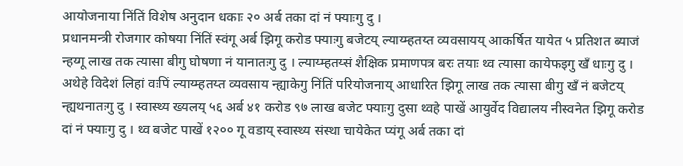आयोजनाया निंतिं विशेष अनुदान धकाः २० अर्ब तका दां नं फ्याःगु दु ।
प्रधानमन्त्री रोजगार कोषया निंतिं स्वंगू अर्ब झिगू करोड फ्याःगु बजेटय् ल्याय्म्हतय्त व्यवसायय् आकर्षित यायेत ५ प्रतिशत ब्याजं न्हय्गू लाख तक त्यासा बीगु घोषणा नं यानातःगु दु । ल्याय्म्हतय्सं शैक्षिक प्रमाणपत्र बरः तयाः थ्व त्यासा कायेफइगु खँ धाःगु दु ।
अथेहे विदेशं लिहां वःपिं ल्याय्म्हतय्त व्यवसाय न्ह्याकेगु निंतिं परियोजनाय् आधारित झिगू लाख तक त्यासा बीगु खँ नं बजेटय् न्ह्यथनातःगु दु । स्वास्थ्य ख्यलय् ५६ अर्ब ४१ करोड ९७ लाख बजेट फ्याःगु दुसा थ्वहे पाखें आयुर्वेद विद्यालय नीस्वनेत झिगू करोड दां नं फ्याःगु दु । थ्व बजेट पाखें १२०० गू वडाय् स्वास्थ्य संस्था चायेकेत प्यंगू अर्ब तका दां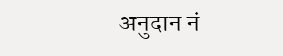अनुदान नं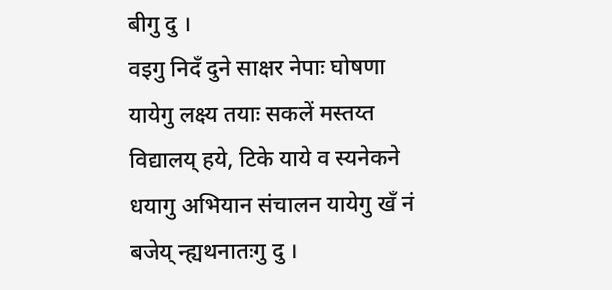बीगु दु ।
वइगु निदँ दुने साक्षर नेपाः घोषणा यायेगु लक्ष्य तयाः सकलें मस्तय्त विद्यालय् हये, टिके याये व स्यनेकने धयागु अभियान संचालन यायेगु खँ नं बजेय् न्ह्यथनातःगु दु ।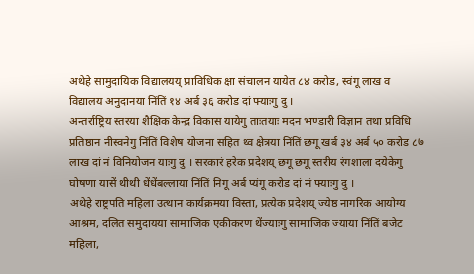अथेहे सामुदायिक विद्यालयय् प्राविधिक क्षा संचालन यायेत ८४ करोड, स्वंगू लाख व विद्यालय अनुदानया निंतिं १४ अर्ब ३६ करोड दां फ्याःगु दु ।
अन्तर्राष्ट्रिय स्तरया शैक्षिक केन्द्र विकास यायेगु ताःतयाः मदन भण्डारी विज्ञान तथा प्रविधि प्रतिष्ठान नीस्वनेगु निंतिं विशेष योजना सहित थ्व क्षेत्रया निंतिं छगू खर्ब ३४ अर्ब ५० करोड ८७ लाख दां नं विनियोजन याःगु दु । सरकारं हरेक प्रदेशय् छगू छगू स्तरीय रंगशाला दयेकेगु घोषणा यासें थीथी धेंधेंबल्लाया निंतिं निगू अर्ब प्यंगू करोड दां नं फ्याःगु दु ।
अथेहे राष्ट्रपति महिला उत्थान कार्यक्रमया विस्ता, प्रत्येक प्रदेशय् ज्येष्ठ नागरिक आयोग्य आश्रम, दलित समुदायया सामाजिक एकीकरण थेंज्याःगु सामाजिक ज्याया निंतिं बजेट महिला,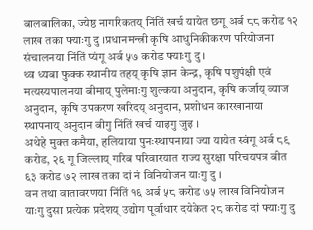बालबालिका, ज्येष्ठ नागरिकतय् निंतिं खर्च यायेत छगू अर्ब ८८ करोड १२ लाख तका फ्याःगु दु ।प्रधानमन्त्री कृषि आधुनिकीकरण परियोजना संचालनया निंतिं प्यंगू अर्ब ५७ करोड फ्याःगु दु ।
थ्व ध्यबा फुक्क स्थानीय तहय् कृषि ज्ञान केन्द्र, कृषि पशुपंक्षी एवं मत्यस्यपालनया बीमाय् पुलेमाःगु शुल्कया अनुदान, कृषि कर्जाय् व्याज अनुदान, कृषि उपकरण खरिदय् अनुदान, प्रशोधन कारखानाया स्थापनाय् अनुदान बीगु निंतिं खर्च याइगु जुइ ।
अथेहे मुक्त कमैया, हलियाया पुनःस्थापनाया ज्या यायेत स्वंगू अर्ब ८९ करोड, २६ गू जिल्लाय् गरिब परिवारयात राज्य सुरक्षा परिचयपत्र बीत ६३ करोड ७२ लाख तका दां नं विनियोजन याःगु दु ।
वन तथा वातावरणया निंतिं १६ अर्ब ५८ करोड ७५ लाख विनियोजन याःगु दुसा प्रत्येक प्रदेशय् उद्योग पूर्वाधार दयेकेत २८ करोड दां फ्याःगु दु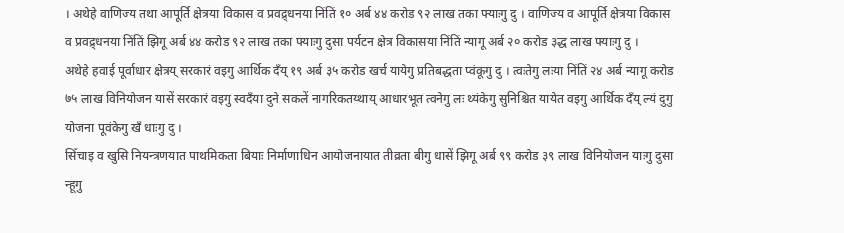। अथेहे वाणिज्य तथा आपूर्ति क्षेत्रया विकास व प्रवद्र्धनया निंतिं १० अर्ब ४४ करोड ९२ लाख तका फ्याःगु दु । वाणिज्य व आपूर्ति क्षेत्रया विकास व प्रवद्र्धनया निंतिं झिगू अर्ब ४४ करोड ९२ लाख तका फ्याःगु दुसा पर्यटन क्षेत्र विकासया निंतिं न्यागू अर्ब २० करोड ३द्ध लाख फ्याःगु दु ।
अथेहे हवाई पूर्वाधार क्षेत्रय् सरकारं वइगु आर्थिक दँय् १९ अर्ब ३५ करोड खर्च यायेगु प्रतिबद्धता प्वंकूगु दु । त्वःतेगु लःया निंतिं २४ अर्ब न्यागू करोड ७५ लाख विनियोजन यासें सरकारं वइगु स्वदँया दुने सकलें नागरिकतय्थाय् आधारभूत त्वनेगु लः थ्यंकेगु सुनिश्चित यायेत वइगु आर्थिक दँय् ल्यं दुगु योजना पूवंकेगु खँ धाःगु दु ।
सिँचाइ व खुसि नियन्त्रणयात पाथमिकता बियाः निर्माणाधिन आयोजनायात तीव्रता बीगु धासें झिगू अर्ब ९९ करोड ३९ लाख विनियोजन याःगु दुसा न्हूगु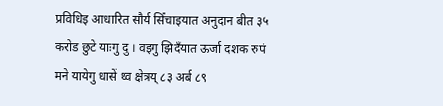प्रविधिइ आधारित सौर्य सिँचाइयात अनुदान बीत ३५ करोड छुटे याःगु दु । वइगु झिदँयात ऊर्जा दशक रुपं मने यायेगु धासें थ्व क्षेत्रय् ८३ अर्ब ८९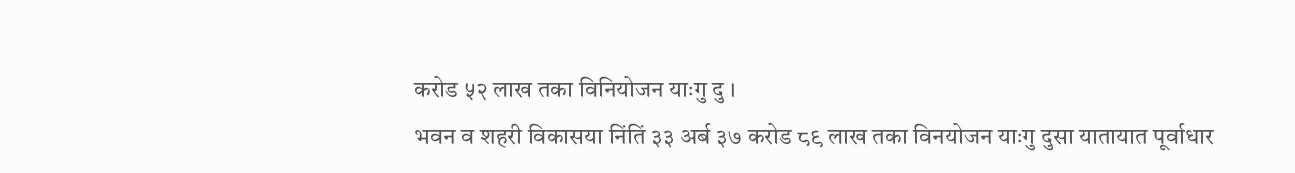करोड ५२ लाख तका विनियोजन याःगु दु ।
भवन व शहरी विकासया निंतिं ३३ अर्ब ३७ करोड ८९ लाख तका विनयोजन याःगु दुसा यातायात पूर्वाधार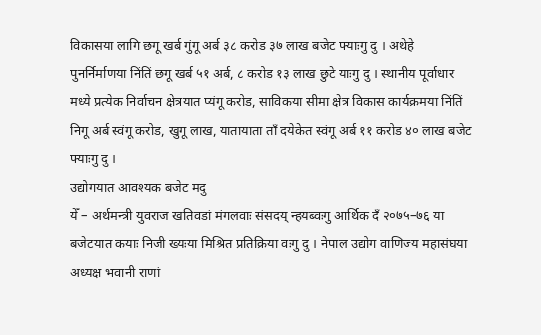विकासया लागि छगू खर्ब गुंगू अर्ब ३८ करोड ३७ लाख बजेट फ्याःगु दु । अथेहे पुनर्निर्माणया निंतिं छगू खर्ब ५१ अर्ब, ८ करोड १३ लाख छुटे याःगु दु । स्थानीय पूर्वाधार मध्ये प्रत्येक निर्वाचन क्षेत्रयात प्यंगू करोड, साविकया सीमा क्षेत्र विकास कार्यक्रमया निंतिं निगू अर्ब स्वंगू करोड, खुगू लाख, यातायाता ताँ दयेकेत स्वंगू अर्ब ११ करोड ४० लाख बजेट फ्याःगु दु ।
उद्योगयात आवश्यक बजेट मदु
येँ – अर्थमन्त्री युवराज खतिवडां मंगलवाः संसदय् न्हयब्वःगु आर्थिक दँ २०७५–७६ या बजेटयात कयाः निजी ख्यःया मिश्रित प्रतिक्रिया वःगु दु । नेपाल उद्योग वाणिज्य महासंघया अध्यक्ष भवानी राणां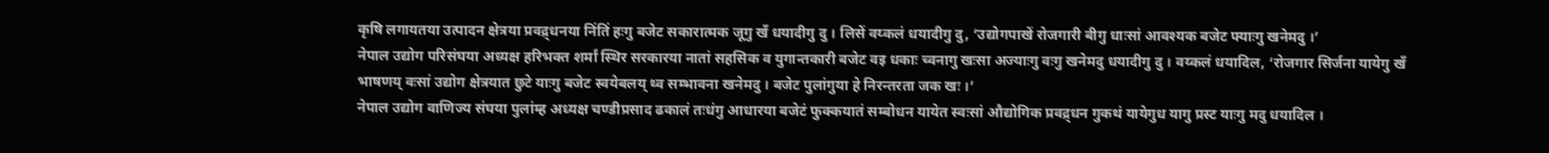कृषि लगायतया उत्पादन क्षेत्रया प्रवद्र्धनया निंतिं हःगु बजेट सकारात्मक जूगु खँ धयादीगु दु । लिसें वय्कलं धयादीगु दु, ‘उद्योगपाखें रोजगारी बीगु धाःसां आवश्यक बजेट फ्याःगु खनेमदु ।’
नेपाल उद्योग परिसंघया अध्यक्ष हरिभक्त शर्मां स्थिर सरकारया नातां सहसिक व युगान्तकारी बजेट वइ धकाः च्वनागु खःसा अज्याःगु वःगु खनेमदु धयादीगु दु । वय्कलं धयादिल, ‘रोजगार सिर्जना यायेगु खँ भाषणय् वःसां उद्योग क्षेत्रयात छुटे याःगु बजेट स्वयेबलय् थ्व सम्भावना खनेमदु । बजेट पुलांगुया हे निरन्तरता जक खः ।’
नेपाल उद्योग वाणिज्य संघया पुलांम्ह अध्यक्ष चण्डीप्रसाद ढकालं तःधंगु आधारया बजेटं फुक्कयातं सम्बोधन यायेत स्वःसां औद्योगिक प्रवद्र्धन गुकथं यायेगुध यागु प्रस्ट याःगु मदु धयादिल ।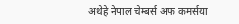अथेहे नेपाल चेम्बर्स अफ कमर्सया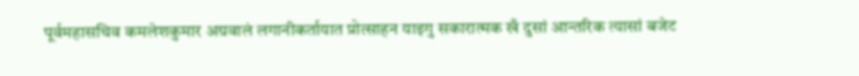पूर्वमहासचिव कमलेशकुमार अग्रवालं लगानीकर्तायात प्रोत्साहन याइगु सकारात्मक खँ दुसां आन्तरिक त्यासां बजेट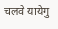चलवे यायेगु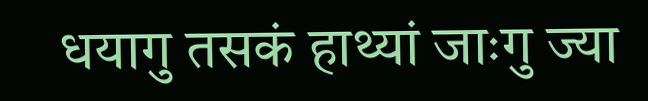धयागु तसकं हाथ्यां जाःगु ज्या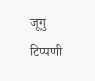जूगु टिप्पणी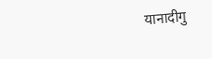यानादीगु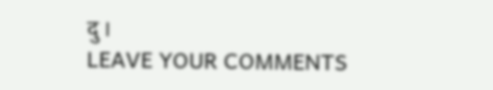दु ।
LEAVE YOUR COMMENTS